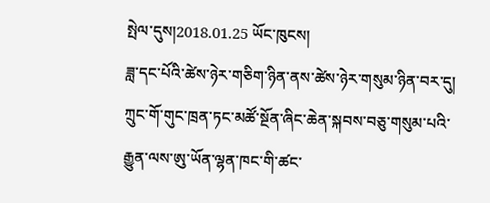སྤེལ་དུས།2018.01.25 ཡོང་ཁུངས།
ཟླ་དང་པོའི་ཚེས་ཉེར་གཅིག་ཉིན་ནས་ཚེས་ཉེར་གསུམ་ཉིན་བར་དུ། ཀྲུང་གོ་གུང་ཁྲན་ཏང་མཚོ་སྔོན་ཞིང་ཆེན་སྐབས་བཅུ་གསུམ་པའི་རྒྱུན་ལས་ཨུ་ཡོན་ལྷན་ཁང་གི་ཚང་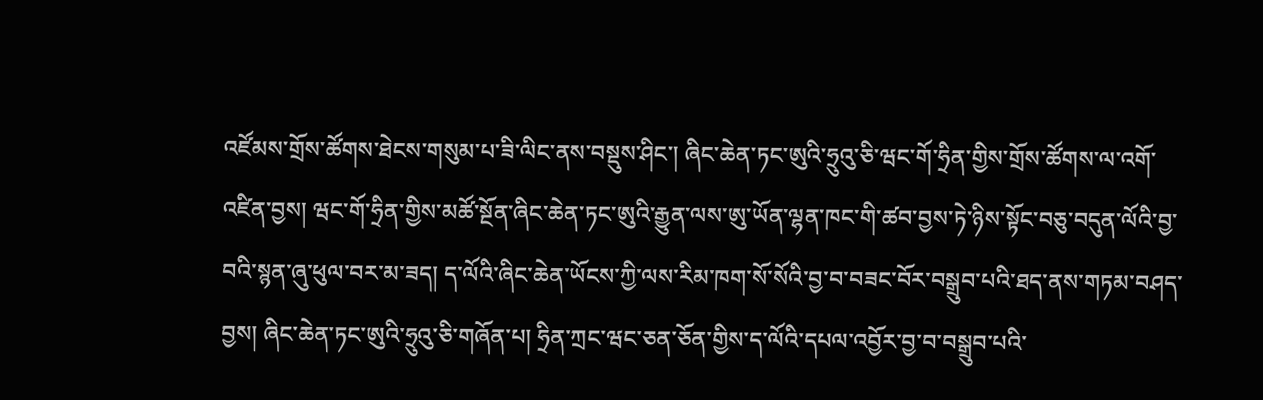འཛོམས་གྲོས་ཚོགས་ཐེངས་གསུམ་པ་ཟི་ལིང་ནས་བསྡུས་ཤིང་། ཞིང་ཆེན་ཏང་ཨུའི་ཧྲུའུ་ཅི་ཝང་གོ་ཧྲིན་གྱིས་གྲོས་ཚོགས་ལ་འགོ་འཛིན་བྱས། ཝང་གོ་ཧྲིན་གྱིས་མཚོ་སྔོན་ཞིང་ཆེན་ཏང་ཨུའི་རྒྱུན་ལས་ཨུ་ཡོན་ལྷན་ཁང་གི་ཚབ་བྱས་ཏེ་ཉིས་སྟོང་བཅུ་བདུན་ལོའི་བྱ་བའི་སྙན་ཞུ་ཕུལ་བར་མ་ཟད། ད་ལོའི་ཞིང་ཆེན་ཡོངས་ཀྱི་ལས་རིམ་ཁག་སོ་སོའི་བྱ་བ་བཟང་བོར་བསྒྲུབ་པའི་ཐད་ནས་གཏམ་བཤད་བྱས། ཞིང་ཆེན་ཏང་ཨུའི་ཧྲུའུ་ཅི་གཞོན་པ། ཧྲིན་ཀྲང་ཝང་ཅན་ཅོན་གྱིས་ད་ལོའི་དཔལ་འབྱོར་བྱ་བ་བསྒྲུབ་པའི་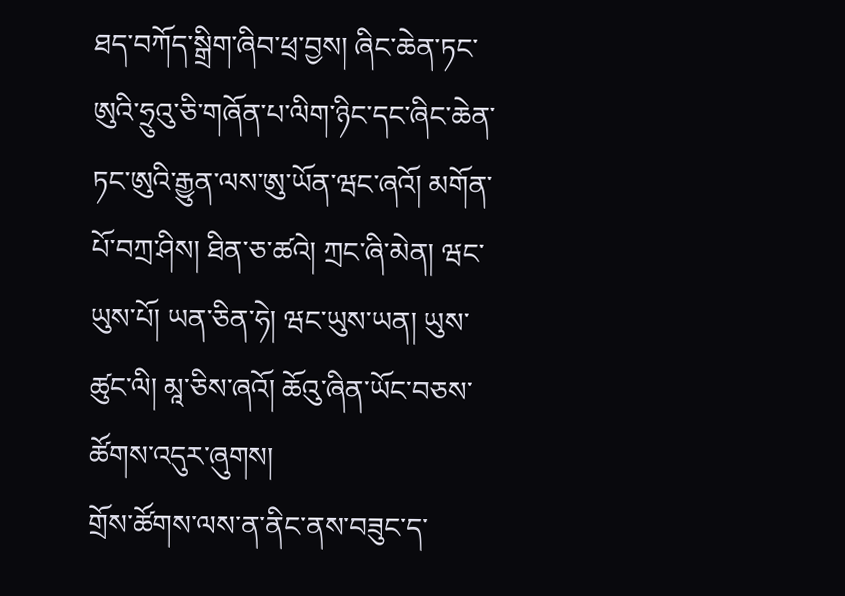ཐད་བཀོད་སྒྲིག་ཞིབ་ཕྲ་བྱས། ཞིང་ཆེན་ཏང་ཨུའི་ཧྲུའུ་ཅི་གཞོན་པ་ལིག་ཉིང་དང་ཞིང་ཆེན་ཏང་ཨུའི་རྒྱུན་ལས་ཨུ་ཡོན་ཝང་ཞའོ། མགོན་པོ་བཀྲ་ཤིས། ཐིན་ཅ་ཚའེ། ཀྲང་ཞི་མེན། ཝང་ཡུས་པོ། ཡན་ཅིན་ཧེ། ཝང་ཡུས་ཡན། ཡུས་ཚུང་ལི། མཱ་ཅིས་ཞའོ། ཆོའུ་ཞིན་ཡོང་བཅས་ཚོགས་འདུར་ཞུགས།
གྲོས་ཚོགས་ལས་ན་ནིང་ནས་བཟུང་ད་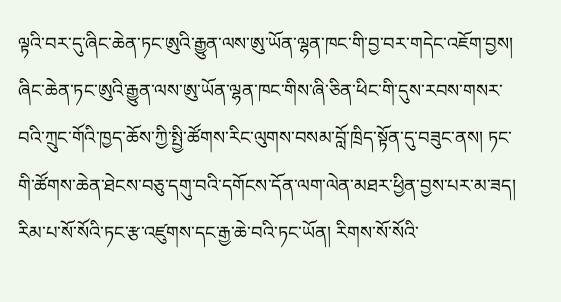ལྟའི་བར་དུ་ཞིང་ཆེན་ཏང་ཨུའི་རྒྱུན་ལས་ཨུ་ཡོན་ལྷན་ཁང་གི་བྱ་བར་གདེང་འཇོག་བྱས། ཞིང་ཆེན་ཏང་ཨུའི་རྒྱུན་ལས་ཨུ་ཡོན་ལྷན་ཁང་གིས་ཞི་ཅིན་ཕིང་གི་དུས་རབས་གསར་བའི་ཀྲུང་གོའི་ཁྱད་ཆོས་ཀྱི་སྤྱི་ཚོགས་རིང་ལུགས་བསམ་བློ་ཁྲིད་སྟོན་དུ་བཟུང་ནས། ཏང་གི་ཚོགས་ཆེན་ཐེངས་བཅུ་དགུ་བའི་དགོངས་དོན་ལག་ལེན་མཐར་ཕྱིན་བྱས་པར་མ་ཟད། རིམ་པ་སོ་སོའི་ཏང་རྩ་འཛུགས་དང་རྒྱ་ཆེ་བའི་ཏང་ཡོན། རིགས་སོ་སོའི་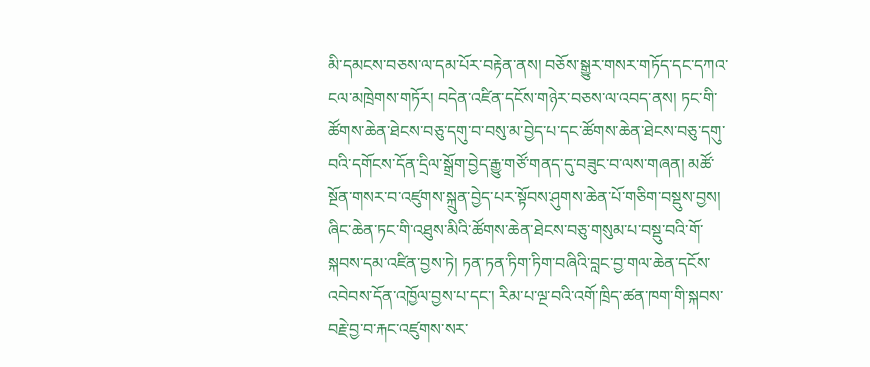མི་དམངས་བཅས་ལ་དམ་པོར་བརྟེན་ནས། བཅོས་སྒྱུར་གསར་གཏོད་དང་དཀའ་ངལ་མཁྲེགས་གཏོར། བདེན་འཛིན་དངོས་གཉེར་བཅས་ལ་འབད་ནས། ཏང་གི་ཚོགས་ཆེན་ཐེངས་བཅུ་དགུ་བ་བསུ་མ་བྱེད་པ་དང་ཚོགས་ཆེན་ཐེངས་བཅུ་དགུ་བའི་དགོངས་དོན་དྲིལ་སྒྲོག་བྱེད་རྒྱུ་གཙོ་གནད་དུ་བཟུང་བ་ལས་གཞན། མཚོ་སྔོན་གསར་བ་འཛུགས་སྐྲུན་བྱེད་པར་སྟོབས་ཤུགས་ཆེན་པོ་གཅིག་བསྡུས་བྱས། ཞིང་ཆེན་ཏང་གི་འཐུས་མིའི་ཚོགས་ཆེན་ཐེངས་བཅུ་གསུམ་པ་བསྡུ་བའི་གོ་སྐབས་དམ་འཛིན་བྱས་ཏེ། ཏན་ཏན་ཏིག་ཏིག་བཞིའི་བླང་བྱ་གལ་ཆེན་དངོས་འབེབས་དོན་འཁྱོལ་བྱས་པ་དང་། རིམ་པ་ལྔ་བའི་འགོ་ཁྲིད་ཚན་ཁག་གི་སྐབས་བརྗེ་བྱ་བ་རྐང་འཛུགས་སར་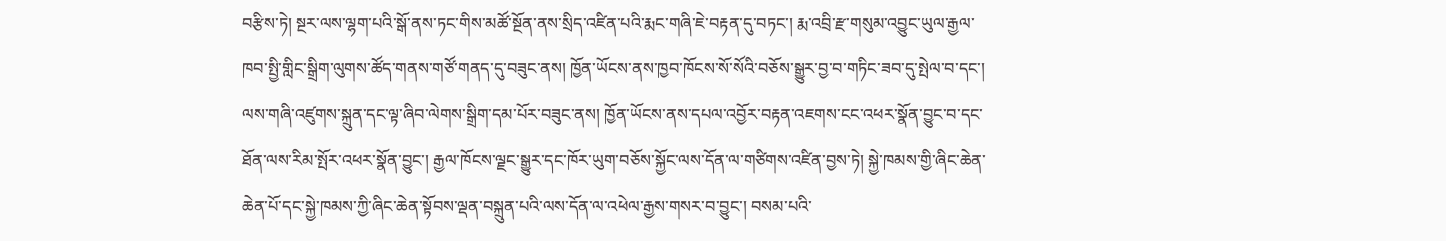བརྩིས་ཏེ། སྔར་ལས་ལྷག་པའི་སྒོ་ནས་ཏང་གིས་མཚོ་སྔོན་ནས་སྲིད་འཛིན་པའི་རྨང་གཞི་ཇེ་བརྟན་དུ་བཏང་། རྨ་འབྲི་རྫ་གསུམ་འབྱུང་ཡུལ་རྒྱལ་ཁབ་སྤྱི་གླིང་སྒྲིག་ལུགས་ཚོད་གནས་གཙོ་གནད་དུ་བཟུང་ནས། ཁྱོན་ཡོངས་ནས་ཁྱབ་ཁོངས་སོ་སོའི་བཅོས་སྒྱུར་བྱ་བ་གཏིང་ཟབ་དུ་སྤེལ་བ་དང་། ལས་གཞི་འཛུགས་སྐྲུན་དང་ལྟ་ཞིབ་ལེགས་སྒྲིག་དམ་པོར་བཟུང་ནས། ཁྱོན་ཡོངས་ནས་དཔལ་འབྱོར་བརྟན་འཇགས་ངང་འཕར་སྣོན་བྱུང་བ་དང་ཐོན་ལས་རིམ་སྤོར་འཕར་སྣོན་བྱུང་། རྒྱལ་ཁོངས་ལྗང་སྒྱུར་དང་ཁོར་ཡུག་བཅོས་སྐྱོང་ལས་དོན་ལ་གཙིགས་འཛིན་བྱས་ཏེ། སྐྱེ་ཁམས་གྱི་ཞིང་ཆེན་ཆེན་པོ་དང་སྐྱེ་ཁམས་ཀྱི་ཞིང་ཆེན་སྟོབས་ལྡན་བསྐྲུན་པའི་ལས་དོན་ལ་འཕེལ་རྒྱས་གསར་བ་བྱུང་། བསམ་པའི་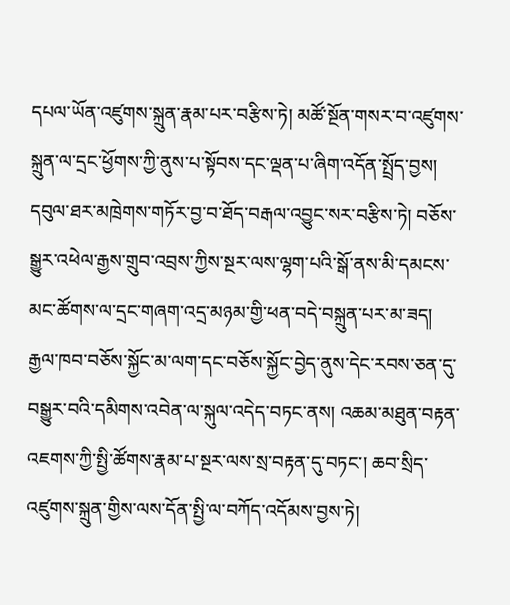དཔལ་ཡོན་འཛུགས་སྐྲུན་རྣམ་པར་བརྩིས་ཏེ། མཚོ་སྔོན་གསར་བ་འཛུགས་སྐྲུན་ལ་དྲང་ཕྱོགས་ཀྱི་ནུས་པ་སྟོབས་དང་ལྡན་པ་ཞིག་འདོན་སྤྲོད་བྱས། དབུལ་ཐར་མཁྲེགས་གཏོར་བྱ་བ་ཐོད་བརྒལ་འབྱུང་སར་བརྩིས་ཏེ། བཅོས་སྒྱུར་འཕེལ་རྒྱས་གྲུབ་འབྲས་ཀྱིས་སྔར་ལས་ལྷག་པའི་སྒོ་ནས་མི་དམངས་མང་ཚོགས་ལ་དྲང་གཞག་འདྲ་མཉམ་གྱི་ཕན་བདེ་བསྐྲུན་པར་མ་ཟད། རྒྱལ་ཁབ་བཅོས་སྐྱོང་མ་ལག་དང་བཅོས་སྐྱོང་བྱེད་ནུས་དེང་རབས་ཅན་དུ་བསྒྱུར་བའི་དམིགས་འབེན་ལ་སྐུལ་འདེད་བཏང་ནས། འཆམ་མཐུན་བརྟན་འཇགས་ཀྱི་སྤྱི་ཚོགས་རྣམ་པ་སྔར་ལས་སྲ་བརྟན་དུ་བཏང་། ཆབ་སྲིད་འཛུགས་སྐྲུན་གྱིས་ལས་དོན་སྤྱི་ལ་བཀོད་འདོམས་བྱས་ཏེ།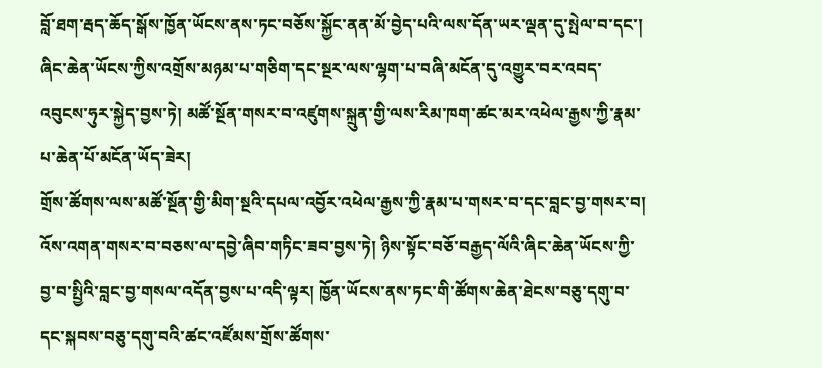བློ་ཐག་རྦད་ཆོད་སྒོས་ཁྱོན་ཡོངས་ནས་ཏང་བཅོས་སྐྱོང་ནན་མོ་བྱེད་པའི་ལས་དོན་ཡར་ལྡན་དུ་སྤེལ་བ་དང་། ཞིང་ཆེན་ཡོངས་ཀྱིས་འགྲོས་མཉམ་པ་གཅིག་དང་སྔར་ལས་ལྷག་པ་བཞི་མངོན་དུ་འགྱུར་བར་འབད་འབུངས་ཧུར་སྐྱེད་བྱས་ཏེ། མཚོ་སྔོན་གསར་བ་འཛུགས་སྐྲུན་གྱི་ལས་རིམ་ཁག་ཚང་མར་འཕེལ་རྒྱས་ཀྱི་རྣམ་པ་ཆེན་པོ་མངོན་ཡོད་ཟེར།
གྲོས་ཚོགས་ལས་མཚོ་སྔོན་གྱི་མིག་སྔའི་དཔལ་འབྱོར་འཕེལ་རྒྱས་ཀྱི་རྣམ་པ་གསར་བ་དང་བླང་བྱ་གསར་བ། འོས་འགན་གསར་བ་བཅས་ལ་དབྱེ་ཞིབ་གཏིང་ཟབ་བྱས་ཏེ། ཉིས་སྟོང་བཅོ་བརྒྱད་ལོའི་ཞིང་ཆེན་ཡོངས་ཀྱི་བྱ་བ་སྤྱིའི་བླང་བྱ་གསལ་འདོན་བྱས་པ་འདི་ལྟར། ཁྱོན་ཡོངས་ནས་ཏང་གི་ཚོགས་ཆེན་ཐེངས་བཅུ་དགུ་བ་དང་སྐབས་བཅུ་དགུ་བའི་ཚང་འཛོམས་གྲོས་ཚོགས་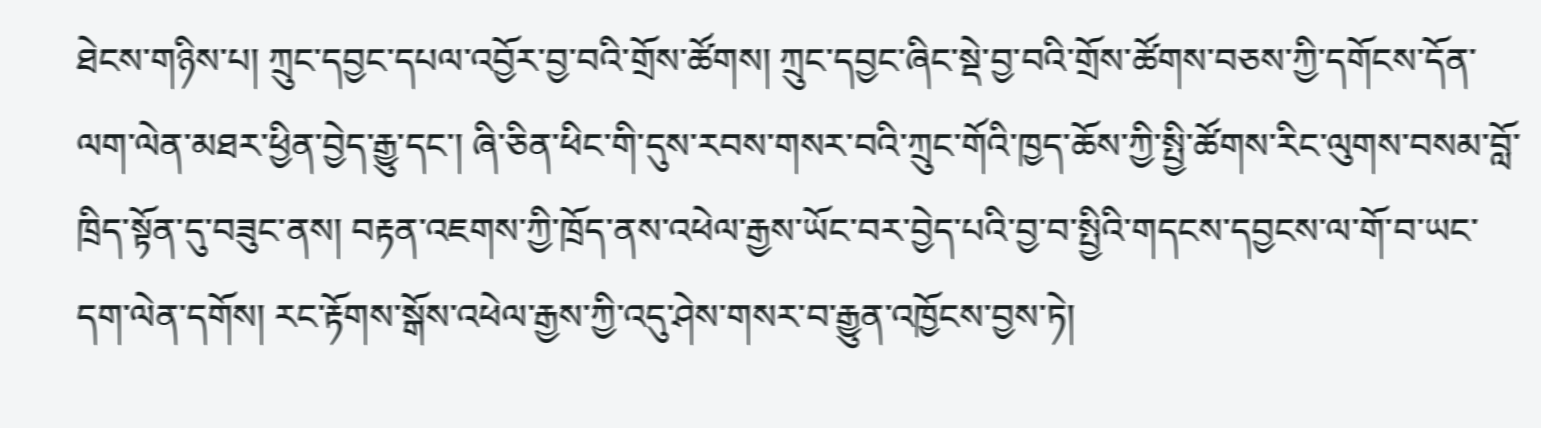ཐེངས་གཉིས་པ། ཀྲུང་དབྱང་དཔལ་འབྱོར་བྱ་བའི་གྲོས་ཚོགས། ཀྲུང་དབྱང་ཞིང་སྡེ་བྱ་བའི་གྲོས་ཚོགས་བཅས་ཀྱི་དགོངས་དོན་ལག་ལེན་མཐར་ཕྱིན་བྱེད་རྒྱུ་དང་། ཞི་ཅིན་ཕིང་གི་དུས་རབས་གསར་བའི་ཀྲུང་གོའི་ཁྱད་ཆོས་ཀྱི་སྤྱི་ཚོགས་རིང་ལུགས་བསམ་བློ་ཁྲིད་སྟོན་དུ་བཟུང་ནས། བརྟན་འཇགས་ཀྱི་ཁྲོད་ནས་འཕེལ་རྒྱས་ཡོང་བར་བྱེད་པའི་བྱ་བ་སྤྱིའི་གདངས་དབྱངས་ལ་གོ་བ་ཡང་དག་ལེན་དགོས། རང་རྟོགས་སྒོས་འཕེལ་རྒྱས་ཀྱི་འདུ་ཤེས་གསར་བ་རྒྱུན་འཁྱོངས་བྱས་ཏེ།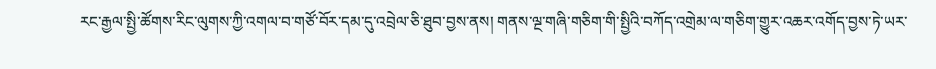རང་རྒྱལ་སྤྱི་ཚོགས་རིང་ལུགས་ཀྱི་འགལ་བ་གཙོ་བོར་དམ་དུ་འབྲེལ་ཅི་ཐུབ་བྱས་ནས། གནས་ལྔ་གཞི་གཅིག་གི་སྤྱིའི་བཀོད་འགྲེམ་ལ་གཅིག་གྱུར་འཆར་འགོད་བྱས་ཏེ་ཡར་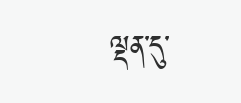ལྡན་དུ་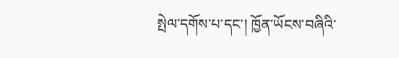སྤེལ་དགོས་པ་དང་། ཁྱོན་ཡོངས་བཞིའི་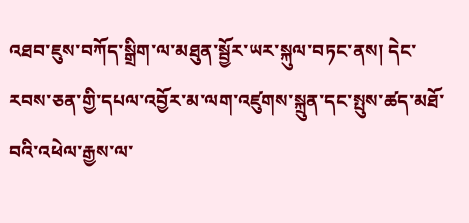འཐབ་ཇུས་བཀོད་སྒྲིག་ལ་མཐུན་སྦྱོར་ཡར་སྐུལ་བཏང་ནས། དེང་རབས་ཅན་གྱི་དཔལ་འབྱོར་མ་ལག་འཛུགས་སྐྲུན་དང་སྤུས་ཚད་མཐོ་བའི་འཕེལ་རྒྱས་ལ་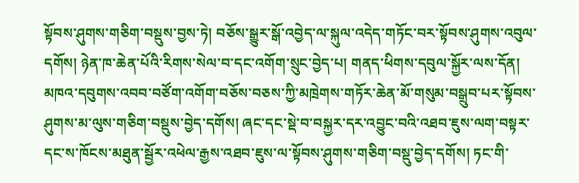སྟོབས་ཤུགས་གཅིག་བསྡུས་བྱས་ཏེ། བཅོས་སྒྱུར་སྒོ་འབྱེད་ལ་སྐུལ་འདེད་གཏོང་བར་སྟོབས་ཤུགས་འབུལ་དགོས། ཉེན་ཁ་ཆེན་པོའི་རིགས་སེལ་བ་དང་འགོག་སྲུང་བྱེད་པ། གནད་ཕིགས་དབུལ་སྐྱོར་ལས་དོན། མཁའ་དབུགས་འབབ་བཙོག་འགོག་བཅོས་བཅས་ཀྱི་མཁྲེགས་གཏོར་ཆེན་མོ་གསུམ་བསྒྲུབ་པར་སྟོབས་ཤུགས་མ་ལུས་གཅིག་བསྡུས་བྱེད་དགོས། ཞང་དང་སྡེ་བ་བསྐྱར་དར་འབྱུང་བའི་འཐབ་ཇུས་ལག་བསྟར་དང་ས་ཁོངས་མཐུན་སྦྱོར་འཕེལ་རྒྱས་འཐབ་ཇུས་ལ་སྟོབས་ཤུགས་གཅིག་བསྡུ་བྱེད་དགོས། ཏང་གི་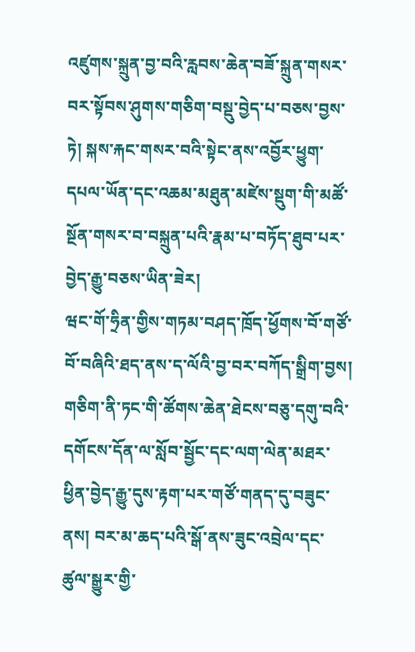འཛུགས་སྐྲུན་བྱ་བའི་རླབས་ཆེན་བཟོ་སྐྲུན་གསར་བར་སྟོབས་ཤུགས་གཅིག་བསྡུ་བྱེད་པ་བཅས་བྱས་ཏེ། སྐས་རྐང་གསར་བའི་སྟེང་ནས་འབྱོར་ཕྱུག་དཔལ་ཡོན་དང་འཆམ་མཐུན་མཛེས་སྡུག་གི་མཚོ་སྔོན་གསར་བ་བསྐྲུན་པའི་རྣམ་པ་བཏོད་ཐུབ་པར་བྱེད་རྒྱུ་བཅས་ཡིན་ཟེར།
ཝང་གོ་ཧྲིན་གྱིས་གཏམ་བཤད་ཁྲོད་ཕྱོགས་བོ་གཙོ་བོ་བཞིའི་ཐད་ནས་ད་ལོའི་བྱ་བར་བཀོད་སྒྲིག་བྱས། གཅིག་ནི་ཏང་གི་ཚོགས་ཆེན་ཐེངས་བཅུ་དགུ་བའི་དགོངས་དོན་ལ་སློབ་སྦྱོང་དང་ལག་ལེན་མཐར་ཕྱིན་བྱེད་རྒྱུ་དུས་རྟག་པར་གཙོ་གནད་དུ་བཟུང་ནས། བར་མ་ཆད་པའི་སྒོ་ནས་ཟུང་འབྲེལ་དང་ཚུལ་སྒྱུར་གྱི་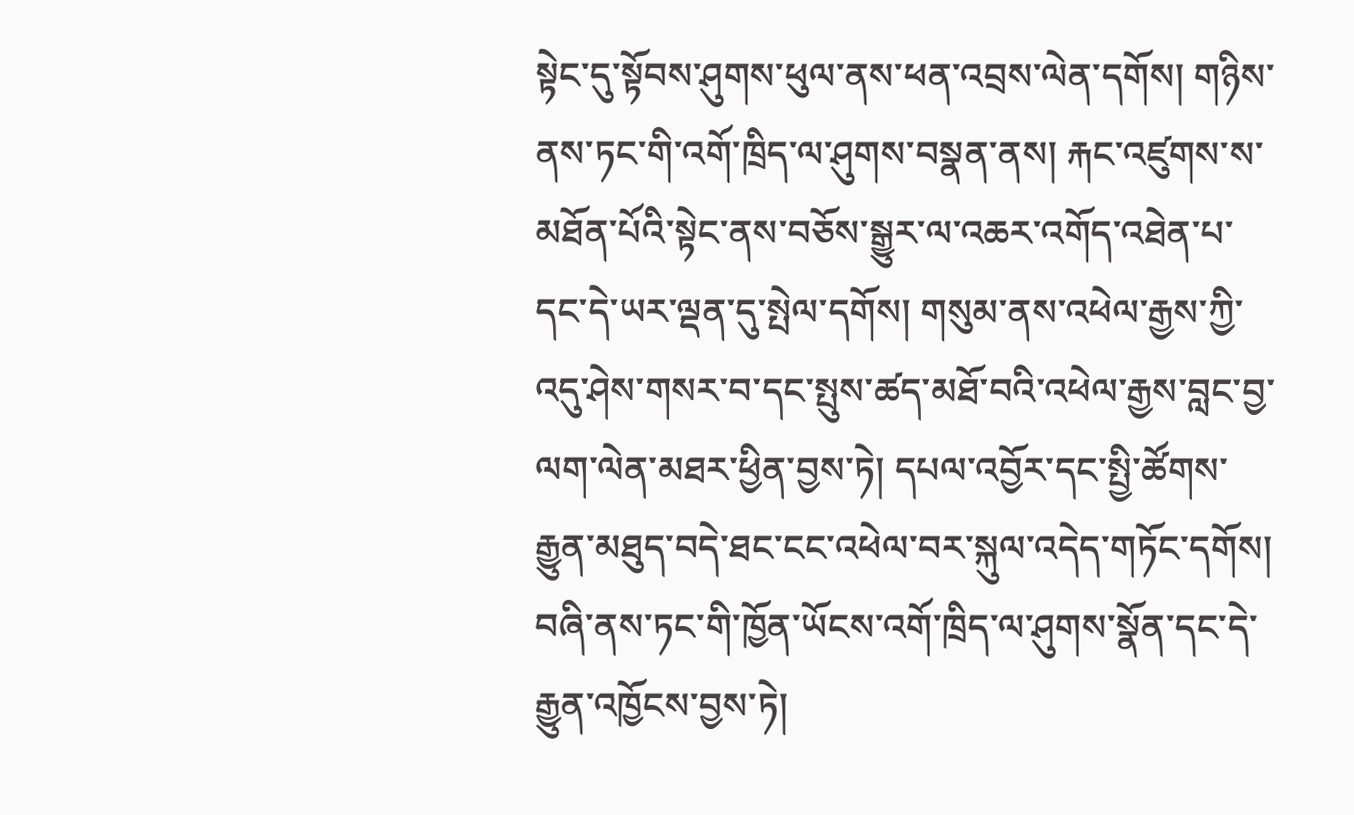སྟེང་དུ་སྟོབས་ཤུགས་ཕུལ་ནས་ཕན་འབྲས་ལེན་དགོས། གཉིས་ནས་ཏང་གི་འགོ་ཁྲིད་ལ་ཤུགས་བསྣན་ནས། རྐང་འཛུགས་ས་མཐོན་པོའི་སྟེང་ནས་བཅོས་སྒྱུར་ལ་འཆར་འགོད་འཐེན་པ་དང་དེ་ཡར་ལྡན་དུ་སྤེལ་དགོས། གསུམ་ནས་འཕེལ་རྒྱས་ཀྱི་འདུ་ཤེས་གསར་བ་དང་སྤུས་ཚད་མཐོ་བའི་འཕེལ་རྒྱས་བླང་བྱ་ལག་ལེན་མཐར་ཕྱིན་བྱས་ཏེ། དཔལ་འབྱོར་དང་སྤྱི་ཚོགས་རྒྱུན་མཐུད་བདེ་ཐང་ངང་འཕེལ་བར་སྐུལ་འདེད་གཏོང་དགོས། བཞི་ནས་ཏང་གི་ཁྱོན་ཡོངས་འགོ་ཁྲིད་ལ་ཤུགས་སྣོན་དང་དེ་རྒྱུན་འཁྱོངས་བྱས་ཏེ།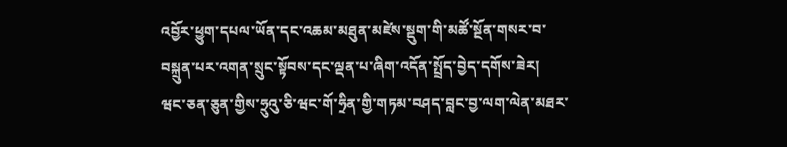འབྱོར་ཕྱུག་དཔལ་ཡོན་དང་འཆམ་མཐུན་མཛེས་སྡུག་གི་མཚོ་སྔོན་གསར་བ་བསྐྲུན་པར་འགན་སྲུང་སྟོབས་དང་ལྡན་པ་ཞིག་འདོན་སྤྲོད་བྱེད་དགོས་ཟེར།
ཝང་ཅན་ཅུན་གྱིས་ཧྲུའུ་ཅི་ཝང་གོ་ཧྲིན་གྱི་གཏམ་བཤད་བླང་བྱ་ལག་ལེན་མཐར་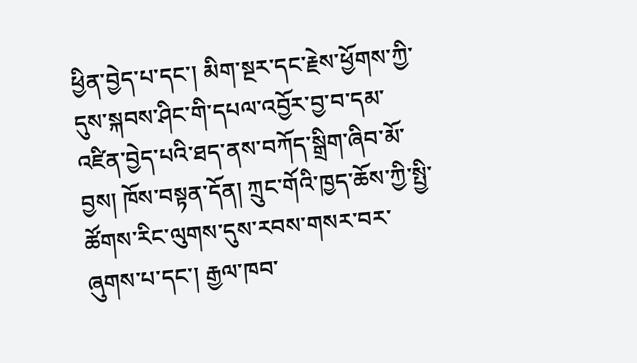ཕྱིན་བྱེད་པ་དང་། མིག་སྔར་དང་རྗེས་ཕྱོགས་ཀྱི་དུས་སྐབས་ཤིང་གི་དཔལ་འབྱོར་བྱ་བ་དམ་འཛིན་བྱེད་པའི་ཐད་ནས་བཀོད་སྒྲིག་ཞིབ་མོ་བྱས། ཁོས་བསྟན་དོན། ཀྲུང་གོའི་ཁྱད་ཆོས་ཀྱི་སྤྱི་ཚོགས་རིང་ལུགས་དུས་རབས་གསར་བར་ཞུགས་པ་དང་། རྒྱལ་ཁབ་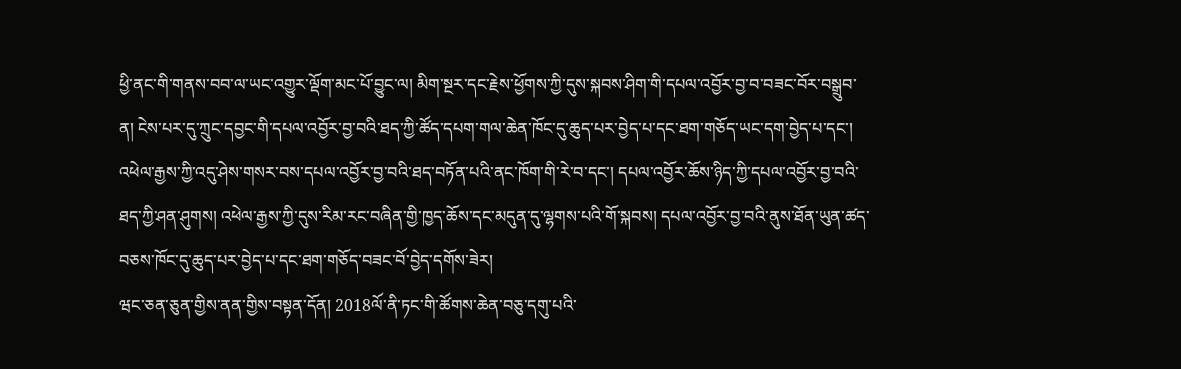ཕྱི་ནང་གི་གནས་བབ་ལ་ཡང་འགྱུར་ལྡོག་མང་པོ་བྱུང་ལ། མིག་སྔར་དང་རྗེས་ཕྱོགས་ཀྱི་དུས་སྐབས་ཤིག་གི་དཔལ་འབྱོར་བྱ་བ་བཟང་བོར་བསྒྲུབ་ན། ངེས་པར་དུ་ཀྲུང་དབྱང་གི་དཔལ་འབྱོར་བྱ་བའི་ཐད་ཀྱི་ཚོད་དཔག་གལ་ཆེན་ཁོང་དུ་ཆུད་པར་བྱེད་པ་དང་ཐག་གཅོད་ཡང་དག་བྱེད་པ་དང་། འཕེལ་རྒྱས་ཀྱི་འདུ་ཤེས་གསར་བས་དཔལ་འབྱོར་བྱ་བའི་ཐད་བཏོན་པའི་ནང་ཁོག་གི་རེ་བ་དང་། དཔལ་འབྱོར་ཆོས་ཉིད་ཀྱི་དཔལ་འབྱོར་བྱ་བའི་ཐད་ཀྱི་ཤན་ཤུགས། འཕེལ་རྒྱས་ཀྱི་དུས་རིམ་རང་བཞིན་གྱི་ཁྱད་ཆོས་དང་མདུན་དུ་ལྷགས་པའི་གོ་སྐབས། དཔལ་འབྱོར་བྱ་བའི་ནུས་ཐོན་ཡུན་ཚད་བཅས་ཁོང་དུ་ཆུད་པར་བྱེད་པ་དང་ཐག་གཅོད་བཟང་བོ་བྱེད་དགོས་ཟེར།
ཝང་ཅན་ཅུན་གྱིས་ནན་གྱིས་བསྟན་དོན། 2018ལོ་ནི་ཏང་གི་ཚོགས་ཆེན་བཅུ་དགུ་པའི་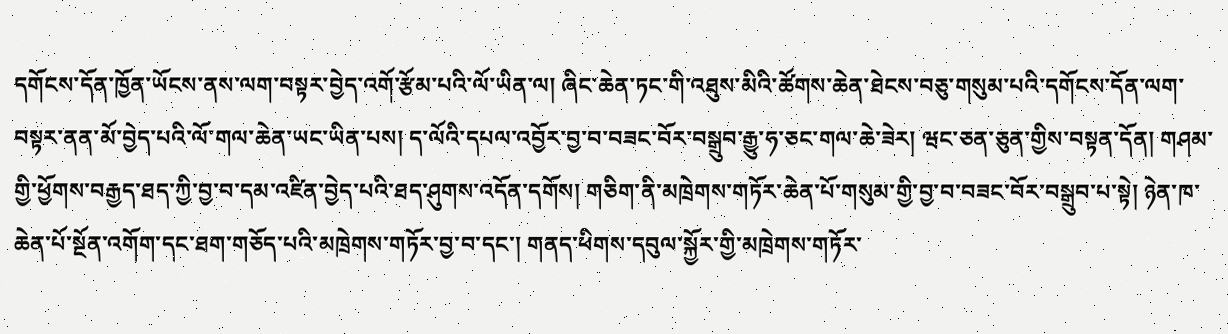དགོངས་དོན་ཁྱོན་ཡོངས་ནས་ལག་བསྟར་བྱེད་འགོ་རྩོམ་པའི་ལོ་ཡིན་ལ། ཞིང་ཆེན་ཏང་གི་འཐུས་མིའི་ཚོགས་ཆེན་ཐེངས་བཅུ་གསུམ་པའི་དགོངས་དོན་ལག་བསྟར་ནན་མོ་བྱེད་པའི་ལོ་གལ་ཆེན་ཡང་ཡིན་པས། ད་ལོའི་དཔལ་འབྱོར་བྱ་བ་བཟང་བོར་བསྒྲུབ་རྒྱུ་ཧ་ཅང་གལ་ཆེ་ཟེར། ཝང་ཅན་ཅུན་གྱིས་བསྟན་དོན། གཤམ་གྱི་ཕྱོགས་བརྒྱད་ཐད་ཀྱི་བྱ་བ་དམ་འཛིན་བྱེད་པའི་ཐད་ཤུགས་འདོན་དགོས། གཅིག་ནི་མཁྲེགས་གཏོར་ཆེན་པོ་གསུམ་གྱི་བྱ་བ་བཟང་བོར་བསྒྲུབ་པ་སྟེ། ཉེན་ཁ་ཆེན་པོ་སྔོན་འགོག་དང་ཐག་གཅོད་པའི་མཁྲེགས་གཏོར་བྱ་བ་དང་། གནད་ཕིགས་དབུལ་སྐྱོར་གྱི་མཁྲེགས་གཏོར་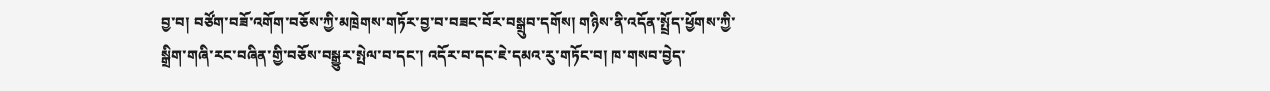བྱ་བ། བཙོག་བཟོ་འགོག་བཅོས་ཀྱི་མཁྲེགས་གཏོར་བྱ་བ་བཟང་བོར་བསྒྲུབ་དགོས། གཉིས་ནི་འདོན་སྤྲོད་ཕྱོགས་ཀྱི་སྒྲིག་གཞི་རང་བཞིན་གྱི་བཅོས་བསྒྱུར་སྤེལ་བ་དང་། འདོར་བ་དང་ཇེ་དམའ་རུ་གཏོང་བ། ཁ་གསབ་བྱེད་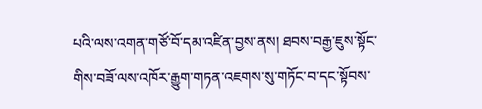པའི་ལས་འགན་གཙོ་བོ་དམ་འཛིན་བྱས་ནས། ཐབས་བརྒྱ་ཇུས་སྟོང་གིས་བཟོ་ལས་འཁོར་རྒྱུག་གཏན་འཇགས་སུ་གཏོང་བ་དང་སྟོབས་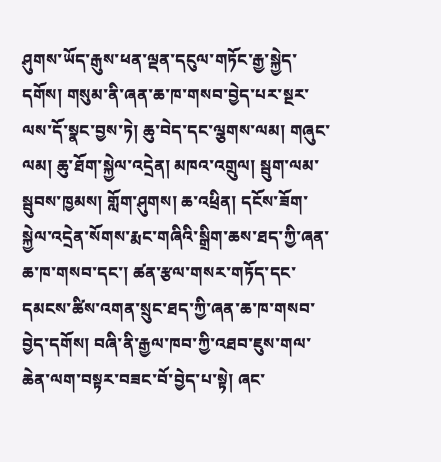ཤུགས་ཡོད་རྒུས་ཕན་ལྡན་དངུལ་གཏོང་རྒྱ་སྐྱེད་དགོས། གསུམ་ནི་ཞན་ཆ་ཁ་གསབ་བྱེད་པར་སྔར་ལས་དོ་སྣང་བྱས་ཏེ། ཆུ་བེད་དང་ལྕགས་ལམ། གཞུང་ལམ། ཆུ་ཐོག་སྐྱེལ་འདྲེན། མཁའ་འགྲུལ། སྦུག་ལམ་སྦུབས་ཁྱམས། གློག་ཤུགས། ཆ་འཕྲིན། དངོས་ཟོག་སྐྱེལ་འདྲེན་སོགས་རྨང་གཞིའི་སྒྲིག་ཆས་ཐད་ཀྱི་ཞན་ཆ་ཁ་གསབ་དང་། ཚན་རྩལ་གསར་གཏོད་དང་དམངས་ཚིས་འགན་སྲུང་ཐད་ཀྱི་ཞན་ཆ་ཁ་གསབ་བྱེད་དགོས། བཞི་ནི་རྒྱལ་ཁབ་ཀྱི་འཐབ་ཇུས་གལ་ཆེན་ལག་བསྟར་བཟང་བོ་བྱེད་པ་སྟེ། ཞང་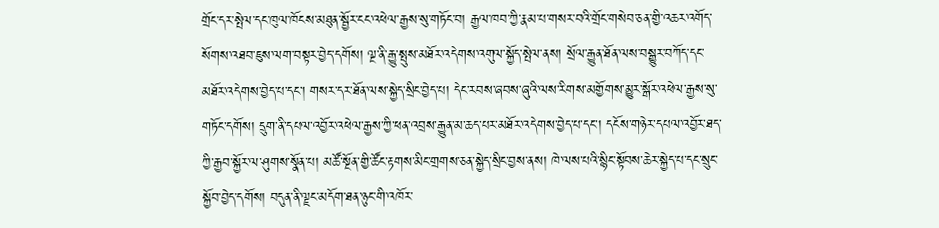གྲོང་དར་སྤེལ་དང་ཁུལ་ཁོངས་མཐུན་སྦྱོར་ངང་འཕེལ་རྒྱས་སུ་གཏོང་བ། རྒྱལ་ཁབ་ཀྱི་རྣམ་པ་གསར་བའི་གྲོང་གསེབ་ཅན་གྱི་འཆར་འགོད་སོགས་འཐབ་ཇུས་ལག་བསྟར་བྱེད་དགོས། ལྔ་ནི་རྒྱུ་སྤུས་མཐོར་འདེགས་འགུལ་སྐྱོད་སྤེལ་ནས། སྲོལ་རྒྱུན་ཐོན་ལས་བསྒྱུར་བཀོད་དང་མཐོར་འདེགས་བྱེད་པ་དང་། གསར་དར་ཐོན་ལས་སྐྱེད་སྲིང་བྱེད་པ། དེང་རབས་ཞབས་ཞུའི་ལས་རིགས་མགྱོགས་མྱུར་སྒོར་འཕེལ་རྒྱས་སུ་གཏོང་དགོས། དྲུག་ནི་དཔལ་འབྱོར་འཕེལ་རྒྱས་ཀྱི་ཕན་འབྲས་རྒྱུན་མ་ཆད་པར་མཐོར་འདེགས་བྱེད་པ་དང་། དངོས་གཉེར་དཔལ་འབྱོར་ཐད་ཀྱི་རྒྱབ་སྐྱོར་ལ་ཤུགས་སྣོན་པ། མཚོ་སྔོན་གྱི་ཚོང་རྟགས་མིང་གྲགས་ཅན་སྐྱེད་སྲིང་བྱས་ནས། ཁེ་ལས་པའི་སྙིང་སྟོབས་ཆེར་སྐྱེད་པ་དང་སྲུང་སྐྱོབ་བྱེད་དགོས། བདུན་ནི་ལྗང་མདོག་ཐན་ཉུང་གི་འཁོར་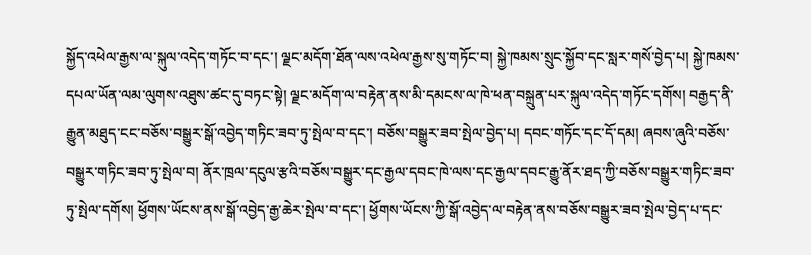སྐྱོད་འཕེལ་རྒྱས་ལ་སྐུལ་འདེད་གཏོང་བ་དང་། ལྗང་མདོག་ཐོན་ལས་འཕེལ་རྒྱས་སུ་གཏོང་བ། སྐྱེ་ཁམས་སྲུང་སྐྱོབ་དང་སླར་གསོ་བྱེད་པ། སྐྱེ་ཁམས་དཔལ་ཡོན་ལམ་ལུགས་འཐུས་ཚང་དུ་བཏང་སྟེ། ལྗང་མདོག་ལ་བརྟེན་ནས་མི་དམངས་ལ་ཁེ་ཕན་བསྐྲུན་པར་སྐུལ་འདེད་གཏོང་དགོས། བརྒྱད་ནི་རྒྱུན་མཐུད་ངང་བཅོས་བསྒྱུར་སྒོ་འབྱེད་གཏིང་ཟབ་ཏུ་སྤེལ་བ་དང་། བཅོས་བསྒྱུར་ཟབ་སྤེལ་བྱེད་པ། དབང་གཏོང་དང་དོ་དམ། ཞབས་ཞུའི་བཅོས་བསྒྱུར་གཏིང་ཟབ་ཏུ་སྤེལ་བ། ནོར་ཁྲལ་དངུལ་རྩའི་བཅོས་བསྒྱུར་དང་རྒྱལ་དབང་ཁེ་ལས་དང་རྒྱལ་དབང་རྒྱུ་ནོར་ཐད་ཀྱི་བཅོས་བསྒྱུར་གཏིང་ཟབ་ཏུ་སྤེལ་དགོས། ཕྱོགས་ཡོངས་ནས་སྒོ་འབྱེད་རྒྱ་ཆེར་སྤེལ་བ་དང་། ཕྱོགས་ཡོངས་ཀྱི་སྒོ་འབྱེད་ལ་བརྟེན་ནས་བཅོས་བསྒྱུར་ཟབ་སྤེལ་བྱེད་པ་དང་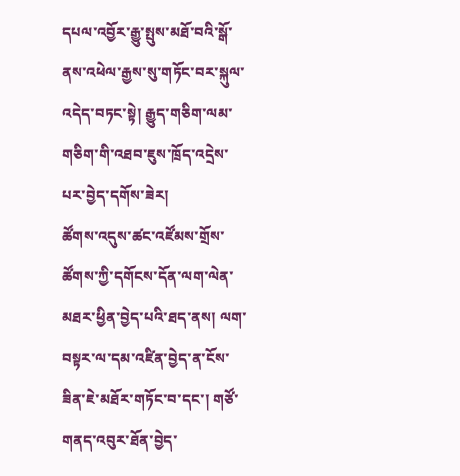དཔལ་འབྱོར་རྒྱུ་སྤུས་མཐོ་བའི་སྒོ་ནས་འཕེལ་རྒྱས་སུ་གཏོང་བར་སྐུལ་འདེད་བཏང་སྟེ། རྒྱུད་གཅིག་ལམ་གཅིག་གི་འཐབ་ཇུས་ཁྲོད་འདྲེས་པར་བྱེད་དགོས་ཟེར།
ཚོགས་འདུས་ཚང་འཛོམས་གྲོས་ཚོགས་ཀྱི་དགོངས་དོན་ལག་ལེན་མཐར་ཕྱིན་བྱེད་པའི་ཐད་ནས། ལག་བསྟར་ལ་དམ་འཛིན་བྱེད་ན་ངོས་ཟིན་ཇེ་མཐོར་གཏོང་བ་དང་། གཙོ་གནད་འབུར་ཐོན་བྱེད་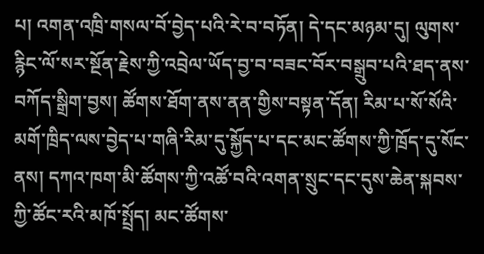པ། འགན་འཁྲི་གསལ་བོ་བྱེད་པའི་རེ་བ་བཏོན། དེ་དང་མཉམ་དུ། ལུགས་རྙིང་ལོ་སར་སྔོན་རྗེས་ཀྱི་འབྲེལ་ཡོད་བྱ་བ་བཟང་བོར་བསྒྲུབ་པའི་ཐད་ནས་བཀོད་སྒྲིག་བྱས། ཚོགས་ཐོག་ནས་ནན་གྱིས་བསྟན་དོན། རིམ་པ་སོ་སོའི་མགོ་ཁྲིད་ལས་བྱེད་པ་གཞི་རིམ་དུ་སྐྱོད་པ་དང་མང་ཚོགས་ཀྱི་ཁྲོད་དུ་སོང་ནས། དཀའ་ཁག་མི་ཚོགས་ཀྱི་འཚོ་བའི་འགན་སྲུང་དང་དུས་ཆེན་སྐབས་ཀྱི་ཚོང་རའི་མཁོ་སྤྲོད། མང་ཚོགས་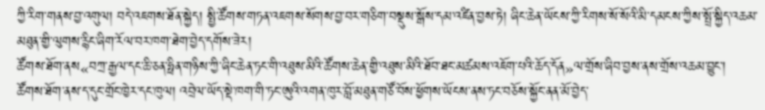ཀྱི་རིག་གནས་བྱ་འགུལ། བདེ་འཇགས་ཐོན་སྐྱེད། སྤྱི་ཚོགས་གཏན་འཇགས་སོགས་བྱ་བར་གཅིག་བསྡུས་སྒོས་དམ་འཛིན་བྱས་ཏེ། ཞིང་ཆེན་ཡོངས་ཀྱི་རིགས་སོ་སོའི་མི་དམངས་ཀྱིས་སྤྲོ་སྐྱིད་འཆམ་མཐུན་གྱི་ལུགས་རྙིང་ཞིག་རོལ་བར་ཁག་ཐེག་བྱེད་དགོས་ཟེར།
ཚོགས་ཐོག་ནས«བཀྲ་རྒྱལ་དང་ཆི་ཅན་ཧྥིན་གཉིས་ཀྱི་ཞིང་ཆེན་ཏང་གི་འཐུས་མིའི་ཚོགས་ཆེན་གྱི་འཐུས་མིའི་ཐོབ་ཐང་མཚམས་འཇོག་པའི་ཆོད་དོན»ལ་གྲོས་ཞིབ་བྱས་ནས་གྲོས་འཆམ་བྱུང་།
ཚོགས་ཐོག་ནས་ད་དུང་གྲོང་ཁྱེར་དང་ཁུལ། འབྲེལ་ཡོད་སྡེ་ཁག་གི་ཏང་ཨུའི་འགན་ཁུར་བློ་མཐུན་གཙོ་བོས་ཕྱོགས་ཡོངས་ནས་ཏང་བཅོས་སྐྱོང་ནན་མོ་བྱེད་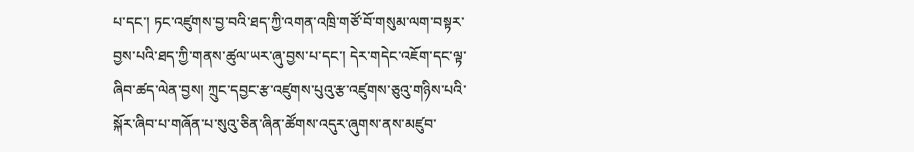པ་དང་། ཏང་འཛུགས་བྱ་བའི་ཐད་ཀྱི་འགན་འཁྲི་གཙོ་བོ་གསུམ་ལག་བསྟར་བྱས་པའི་ཐད་ཀྱི་གནས་ཚུལ་ཡར་ཞུ་བྱས་པ་དང་། དེར་གདེང་འཇོག་དང་ལྟ་ཞིབ་ཚད་ལེན་བྱས། ཀྲུང་དབྱང་རྩ་འཛུགས་པུའུ་རྩ་འཛུགས་ཅུའུ་གཉིས་པའི་སྐོར་ཞིབ་པ་གཞོན་པ་སུའུ་ཅིན་ཞིན་ཚོགས་འདུར་ཞུགས་ནས་མཛུབ་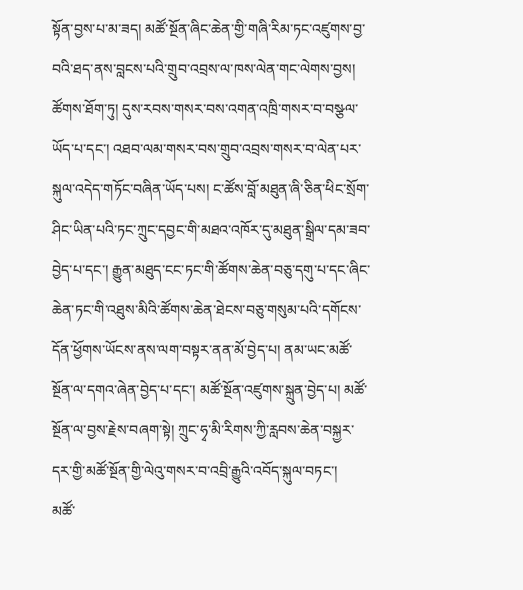སྟོན་བྱས་པ་མ་ཟད། མཚོ་སྔོན་ཞིང་ཆེན་གྱི་གཞི་རིམ་ཏང་འཛུགས་བྱ་བའི་ཐད་ནས་བླངས་པའི་གྲུབ་འབྲས་ལ་ཁས་ལེན་གང་ལེགས་བྱས།
ཚོགས་ཐོག་ཏུ། དུས་རབས་གསར་བས་འགན་འཁྲི་གསར་བ་བསྩལ་ཡོད་པ་དང་། འཐབ་ལམ་གསར་བས་གྲུབ་འབྲས་གསར་བ་ལེན་པར་སྐུལ་འདེད་གཏོང་བཞིན་ཡོད་པས། ང་ཚོས་བློ་མཐུན་ཞི་ཅིན་ཕིང་སྲོག་ཤིང་ཡིན་པའི་ཏང་ཀྲུང་དབྱང་གི་མཐའ་འཁོར་དུ་མཐུན་སྒྲིལ་དམ་ཟབ་བྱེད་པ་དང་། རྒྱུན་མཐུད་ངང་ཏང་གི་ཚོགས་ཆེན་བཅུ་དགུ་པ་དང་ཞིང་ཆེན་ཏང་གི་འཐུས་མིའི་ཚོགས་ཆེན་ཐེངས་བཅུ་གསུམ་པའི་དགོངས་དོན་ཕྱོགས་ཡོངས་ནས་ལག་བསྟར་ནན་མོ་བྱེད་པ། ནམ་ཡང་མཚོ་སྔོན་ལ་དགའ་ཞེན་བྱེད་པ་དང་། མཚོ་སྔོན་འཛུགས་སྐྲུན་བྱེད་པ། མཚོ་སྔོན་ལ་བྱས་རྗེས་བཞག་སྟེ། ཀྲུང་ཧྭ་མི་རིགས་ཀྱི་རླབས་ཆེན་བསྐྱར་དར་གྱི་མཚོ་སྔོན་གྱི་ལེའུ་གསར་བ་འབྲི་རྒྱུའི་འབོད་སྐུལ་བཏང་།
མཚོ་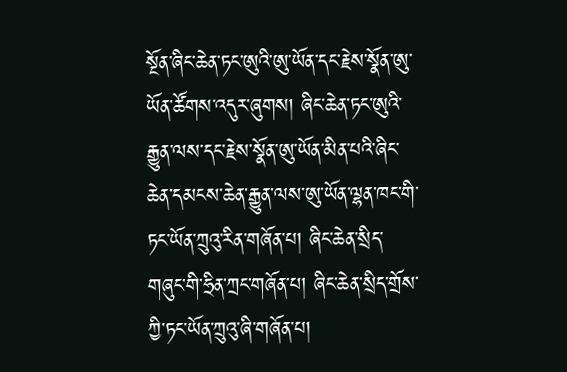སྔོན་ཞིང་ཆེན་ཏང་ཨུའི་ཨུ་ཡོན་དང་རྗེས་སྣོན་ཨུ་ཡོན་ཚོགས་འདུར་ཞུགས། ཞིང་ཆེན་ཏང་ཨུའི་རྒྱུན་ལས་དང་རྗེས་སྣོན་ཨུ་ཡོན་མིན་པའི་ཞིང་ཆེན་དམངས་ཆེན་རྒྱུན་ལས་ཨུ་ཡོན་ལྷན་ཁང་གི་ཏང་ཡོན་ཀྲུའུ་རིན་གཞོན་པ། ཞིང་ཆེན་སྲིད་གཞུང་གི་ཧྲིན་ཀྲང་གཞོན་པ། ཞིང་ཆེན་སྲིད་གྲོས་ཀྱི་ཏང་ཡོན་ཀྲུའུ་ཞི་གཞོན་པ།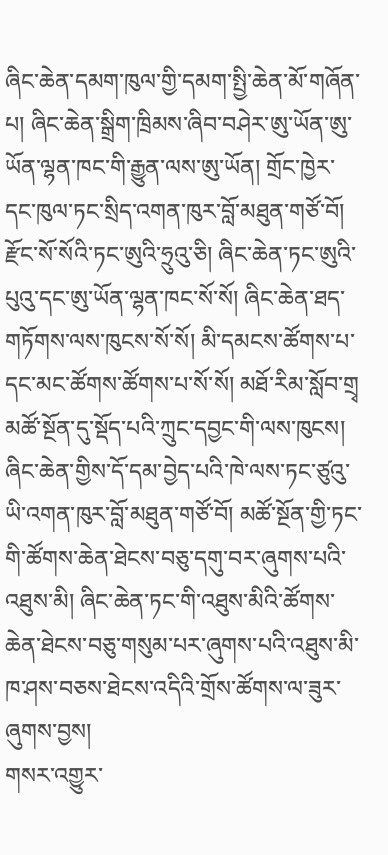ཞིང་ཆེན་དམག་ཁུལ་གྱི་དམག་སྤྱི་ཆེན་མོ་གཞོན་པ། ཞིང་ཆེན་སྒྲིག་ཁྲིམས་ཞིབ་བཤེར་ཨུ་ཡོན་ཨུ་ཡོན་ལྷན་ཁང་གི་རྒྱུན་ལས་ཨུ་ཡོན། གྲོང་ཁྱེར་དང་ཁུལ་ཏང་སྲིད་འགན་ཁུར་བློ་མཐུན་གཙོ་བོ། རྫོང་སོ་སོའི་ཏང་ཨུའི་ཧྲུའུ་ཅི། ཞིང་ཆེན་ཏང་ཨུའི་པུའུ་དང་ཨུ་ཡོན་ལྷན་ཁང་སོ་སོ། ཞིང་ཆེན་ཐད་གཏོགས་ལས་ཁུངས་སོ་སོ། མི་དམངས་ཚོགས་པ་དང་མང་ཚོགས་ཚོགས་པ་སོ་སོ། མཐོ་རིམ་སློབ་གྲྭ མཚོ་སྔོན་དུ་སྡོད་པའི་ཀྲུང་དབྱང་གི་ལས་ཁུངས། ཞིང་ཆེན་གྱིས་དོ་དམ་བྱེད་པའི་ཁེ་ལས་ཏང་ཙུའུ་ཡི་འགན་ཁུར་བློ་མཐུན་གཙོ་བོ། མཚོ་སྔོན་གྱི་ཏང་གི་ཚོགས་ཆེན་ཐེངས་བཅུ་དགུ་བར་ཞུགས་པའི་འཐུས་མི། ཞིང་ཆེན་ཏང་གི་འཐུས་མིའི་ཚོགས་ཆེན་ཐེངས་བཅུ་གསུམ་པར་ཞུགས་པའི་འཐུས་མི་ཁ་ཤས་བཅས་ཐེངས་འདིའི་གྲོས་ཚོགས་ལ་ཟུར་ཞུགས་བྱས།
གསར་འགྱུར་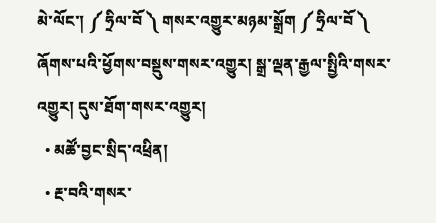མེ་ལོང་། ༼ ཧྲིལ་བོ ༽ གསར་འགྱུར་མཉམ་སྒྲོག ༼ ཧྲིལ་བོ ༽
ཞོགས་པའི་ཕྱོགས་བསྡུས་གསར་འགྱུར། སྒྲ་ལྡན་རྒྱལ་སྤྱིའི་གསར་འགྱུར། དུས་ཐོག་གསར་འགྱུར།
  • མཚོ་བྱང་སྲིད་འཕྲིན།
  • རྔ་བའི་གསར་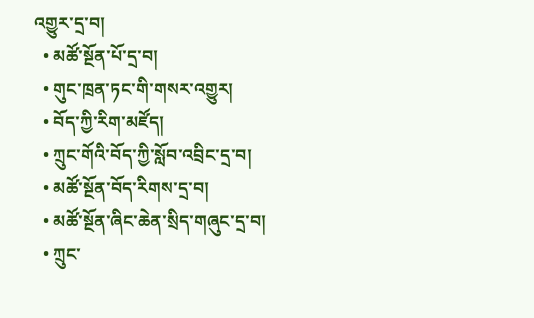འགྱུར་དྲ་བ།
  • མཚོ་སྔོན་པོ་དྲ་བ།
  • གུང་ཁྲན་ཏང་གི་གསར་འགྱུར།
  • བོད་ཀྱི་རིག་མཛོད།
  • ཀྲུང་གོའི་བོད་ཀྱི་སློབ་འབྲིང་དྲ་བ།
  • མཚོ་སྔོན་བོད་རིགས་དྲ་བ།
  • མཚོ་སྔོན་ཞིང་ཆེན་སྲིད་གཞུང་དྲ་བ།
  • ཀྲུང་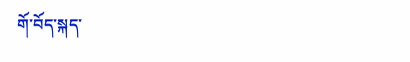གོ་བོད་སྐད་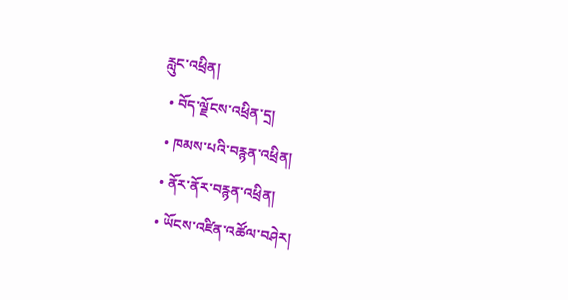རླུང་འཕྲིན།
  • བོད་ལྗོངས་འཕྲིན་དྲ།
  • ཁམས་པའི་བརྙན་འཕྲིན།
  • ནོར་ནོར་བརྙན་འཕྲིན།
  • ཡོངས་འཛིན་འཚོལ་བཤེར།